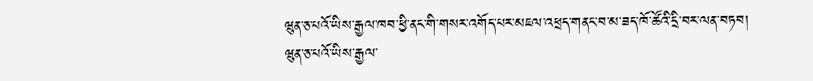ཝུན་ཅ་པའོ་ཡིས་རྒྱལ་ཁབ་ཕྱི་ནང་གི་གསར་འགོད་པར་མཇལ་འཕྲད་གནང་བ་མ་ཟད་ཁོ་ཚོའི་དྲི་བར་ལན་བཏབ།
ཝུན་ཅ་པའོ་ཡིས་རྒྱལ་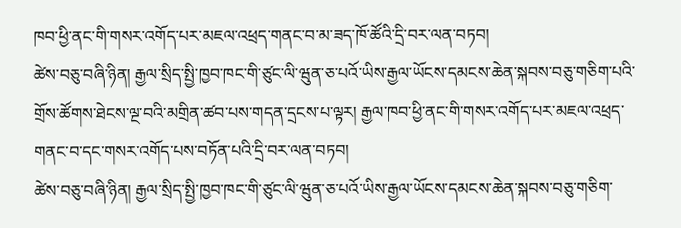ཁབ་ཕྱི་ནང་གི་གསར་འགོད་པར་མཇལ་འཕྲད་གནང་བ་མ་ཟད་ཁོ་ཚོའི་དྲི་བར་ལན་བཏབ།
ཚེས་བཅུ་བཞི་ཉིན། རྒྱལ་སྲིད་སྤྱི་ཁྱབ་ཁང་གི་ཙུང་ལི་ཝུན་ཅ་པའོ་ཡིས་རྒྱལ་ཡོངས་དམངས་ཆེན་སྐབས་བཅུ་གཅིག་པའི་གྲོས་ཚོགས་ཐེངས་ལྔ་བའི་མགྲིན་ཚབ་པས་གདན་དྲངས་པ་ལྟར། རྒྱལ་ཁབ་ཕྱི་ནང་གི་གསར་འགོད་པར་མཇལ་འཕྲད་གནང་བ་དང་གསར་འགོད་པས་བཏོན་པའི་དྲི་བར་ལན་བཏབ།
ཚེས་བཅུ་བཞི་ཉིན། རྒྱལ་སྲིད་སྤྱི་ཁྱབ་ཁང་གི་ཙུང་ལི་ཝུན་ཅ་པའོ་ཡིས་རྒྱལ་ཡོངས་དམངས་ཆེན་སྐབས་བཅུ་གཅིག་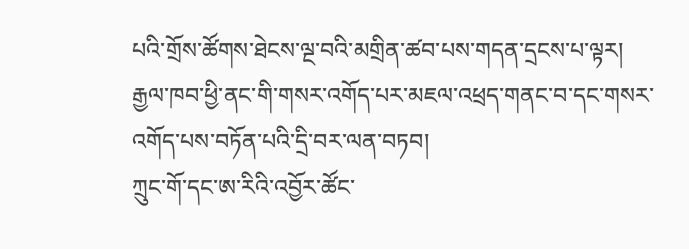པའི་གྲོས་ཚོགས་ཐེངས་ལྔ་བའི་མགྲིན་ཚབ་པས་གདན་དྲངས་པ་ལྟར། རྒྱལ་ཁབ་ཕྱི་ནང་གི་གསར་འགོད་པར་མཇལ་འཕྲད་གནང་བ་དང་གསར་འགོད་པས་བཏོན་པའི་དྲི་བར་ལན་བཏབ།
ཀྲུང་གོ་དང་ཨ་རིའི་འབྱོར་ཚོང་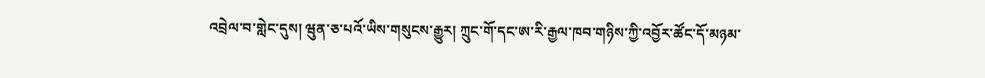འབྲེལ་བ་གླེང་དུས། ཝུན་ཅ་པའོ་ཡིས་གསུངས་རྒྱུར། ཀྲུང་གོ་དང་ཨ་རི་རྒྱལ་ཁབ་གཉིས་ཀྱི་འབྱོར་ཚོང་དོ་མཉམ་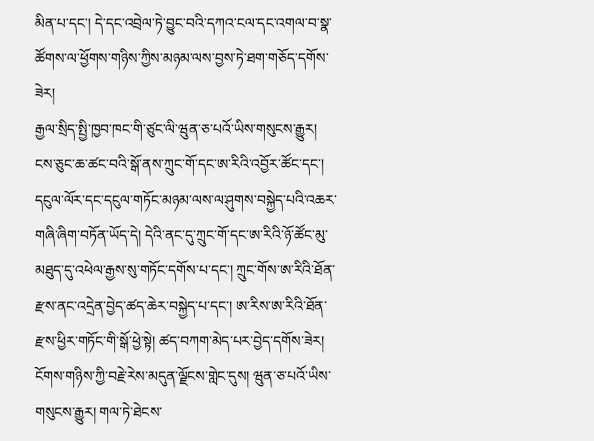མིན་པ་དང་། དེ་དང་འབྲེལ་ཏེ་བྱུང་བའི་དཀའ་ངལ་དང་འགལ་བ་སྣ་ཚོགས་ལ་ཕྱོགས་གཉིས་ཀྱིས་མཉམ་ལས་བྱས་ཏེ་ཐག་གཅོད་དགོས་ཟེར།
རྒྱལ་སྲིད་སྤྱི་ཁྱབ་ཁང་གི་ཙུང་ལི་ཝུན་ཅ་པའོ་ཡིས་གསུངས་རྒྱུར། ངས་ཅུང་ཆ་ཚང་བའི་སྒོ་ནས་ཀྲུང་གོ་དང་ཨ་རིའི་འབྱོར་ཚོང་དང་། དངུལ་ལོར་དང་དངུལ་གཏོང་མཉམ་ལས་ལ་ཤུགས་བསྐྱེད་པའི་འཆར་གཞི་ཞིག་བཏོན་ཡོད་དེ། དེའི་ནང་དུ་ཀྲུང་གོ་དང་ཨ་རིའི་ཉོ་ཚོང་མུ་མཐུད་དུ་འཕེལ་རྒྱས་སུ་གཏོང་དགོས་པ་དང་། ཀྲུང་གོས་ཨ་རིའི་ཐོན་རྫས་ནང་འདྲེན་བྱེད་ཚད་ཆེར་བསྐྱེད་པ་དང་། ཨ་རིས་ཨ་རིའི་ཐོན་རྫས་ཕྱིར་གཏོང་གི་སྒོ་ཕྱེ་སྟེ། ཚད་བཀག་མེད་པར་བྱེད་དགོས་ཟེར།
ངོགས་གཉིས་ཀྱི་བརྗེ་རེས་མདུན་ལྗོངས་གླེང་དུས། ཝུན་ཅ་པའོ་ཡིས་གསུངས་རྒྱུར། གལ་ཏེ་ཐེངས་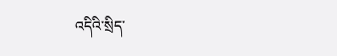འདིའི་སྲིད་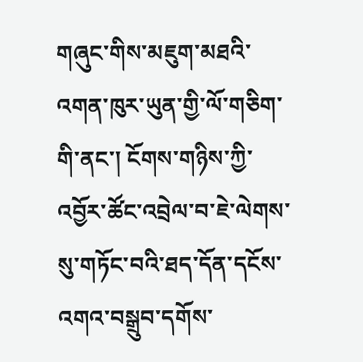གཞུང་གིས་མཇུག་མཐའི་འགན་ཁུར་ཡུན་གྱི་ལོ་གཅིག་གི་ནང་། ངོགས་གཉིས་ཀྱི་འབྱོར་ཚོང་འབྲེལ་བ་ཇེ་ལེགས་སུ་གཏོང་བའི་ཐད་དོན་དངོས་འགའ་བསྒྲུབ་དགོས་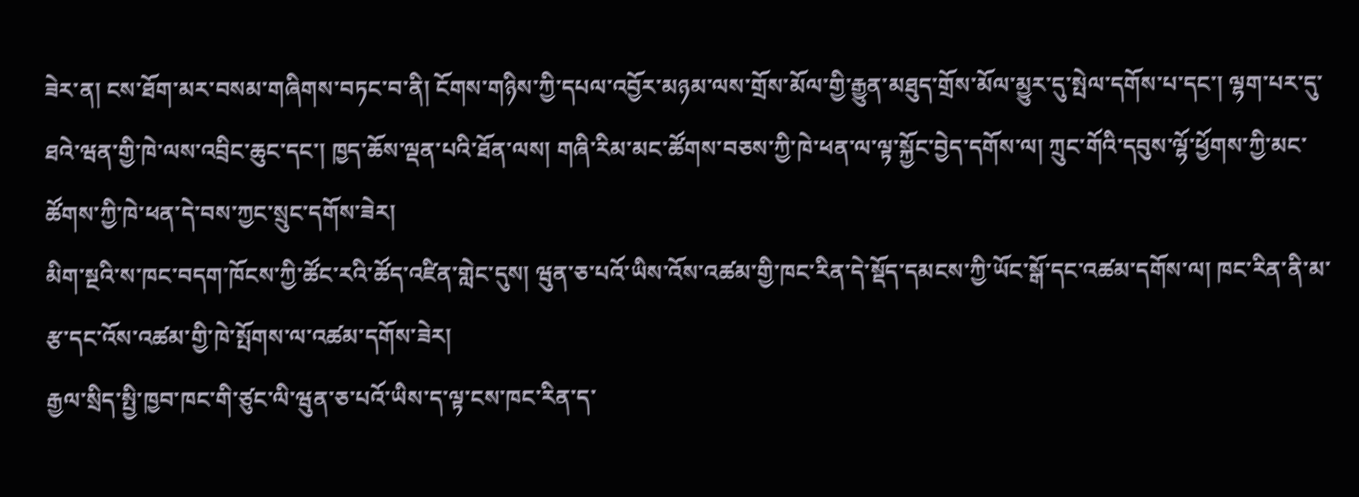ཟེར་ན། ངས་ཐོག་མར་བསམ་གཞིགས་བཏང་བ་ནི། ངོགས་གཉིས་ཀྱི་དཔལ་འབྱོར་མཉམ་ལས་གྲོས་མོལ་གྱི་རྒྱུན་མཐུད་གྲོས་མོལ་མྱུར་དུ་སྤེལ་དགོས་པ་དང་། ལྷག་པར་དུ་ཐའེ་ཝན་གྱི་ཁེ་ལས་འབྲིང་ཆུང་དང་། ཁྱད་ཆོས་ལྡན་པའི་ཐོན་ལས། གཞི་རིམ་མང་ཚོགས་བཅས་ཀྱི་ཁེ་ཕན་ལ་ལྟ་སྐྱོང་བྱེད་དགོས་ལ། ཀྲུང་གོའི་དབུས་ལྷོ་ཕྱོགས་ཀྱི་མང་ཚོགས་ཀྱི་ཁེ་ཕན་དེ་བས་ཀྱང་སྲུང་དགོས་ཟེར།
མིག་སྔའི་ས་ཁང་བདག་ཁོངས་ཀྱི་ཚོང་རའི་ཚོད་འཛིན་གླེང་དུས། ཝུན་ཅ་པའོ་ཡིས་འོས་འཚམ་གྱི་ཁང་རིན་དེ་སྡོད་དམངས་ཀྱི་ཡོང་སྒོ་དང་འཚམ་དགོས་ལ། ཁང་རིན་ནི་མ་རྩ་དང་འོས་འཚམ་གྱི་ཁེ་སྤོགས་ལ་འཚམ་དགོས་ཟེར།
རྒྱལ་སྲིད་སྤྱི་ཁྱབ་ཁང་གི་ཙུང་ལི་ཝུན་ཅ་པའོ་ཡིས་ད་ལྟ་ངས་ཁང་རིན་ད་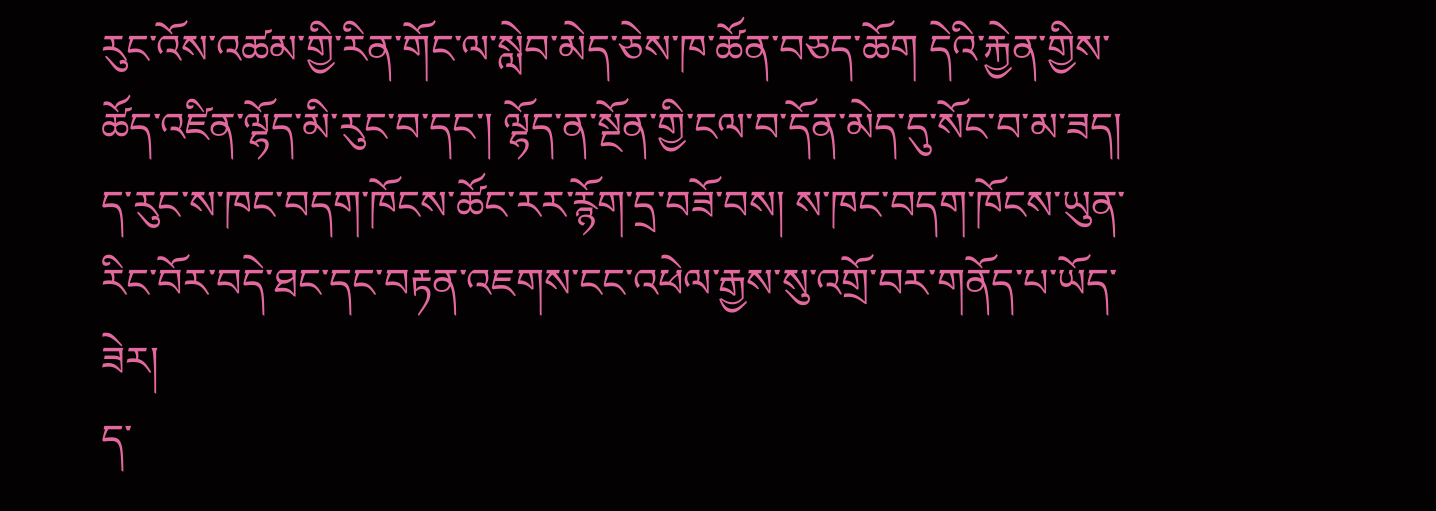རུང་འོས་འཚམ་གྱི་རིན་གོང་ལ་སླེབ་མེད་ཅེས་ཁ་ཚོན་བཅད་ཆོག དེའི་རྐྱེན་གྱིས་ཚོད་འཛིན་ལྷོད་མི་རུང་བ་དང་། ལྷོད་ན་སྔོན་གྱི་ངལ་བ་དོན་མེད་དུ་སོང་བ་མ་ཟད། ད་རུང་ས་ཁང་བདག་ཁོངས་ཚོང་རར་རྙོག་དྲ་བཟོ་བས། ས་ཁང་བདག་ཁོངས་ཡུན་རིང་བོར་བདེ་ཐང་དང་བརྟན་འཇགས་ངང་འཕེལ་རྒྱས་སུ་འགྲོ་བར་གནོད་པ་ཡོད་ཟེར།
ད་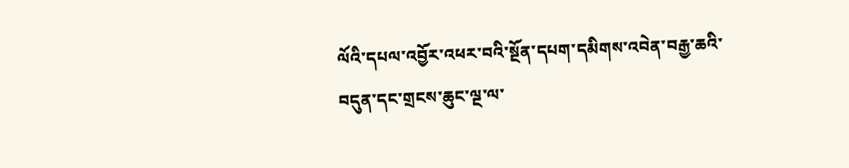ལོའི་དཔལ་འབྱོར་འཕར་བའི་སྔོན་དཔག་དམིགས་འབེན་བརྒྱ་ཆའི་བདུན་དང་གྲངས་ཆུང་ལྔ་ལ་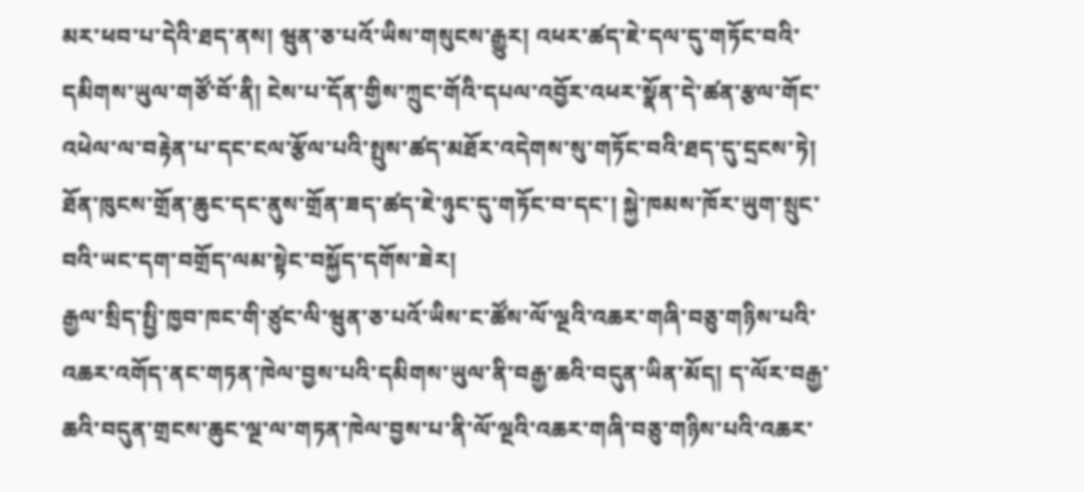མར་ཕབ་པ་དེའི་ཐད་ནས། ཝུན་ཅ་པའོ་ཡིས་གསུངས་རྒྱུར། འཕར་ཚད་ཇེ་དལ་དུ་གཏོང་བའི་དམིགས་ཡུལ་གཙོ་བོ་ནི། ངེས་པ་དོན་གྱིས་ཀྲུང་གོའི་དཔལ་འབྱོར་འཕར་སྣོན་དེ་ཚན་རྩལ་གོང་འཕེལ་ལ་བརྟེན་པ་དང་ངལ་རྩོལ་པའི་སྤུས་ཚད་མཐོར་འདེགས་སུ་གཏོང་བའི་ཐད་དུ་དྲངས་ཏེ། ཐོན་ཁུངས་གྲོན་ཆུང་དང་ནུས་གྲོན་ཟད་ཚད་ཇེ་ཉུང་དུ་གཏོང་བ་དང་། སྐྱེ་ཁམས་ཁོར་ཡུག་སྲུང་བའི་ཡང་དག་བགྲོད་ལམ་སྟེང་བསྐྱོད་དགོས་ཟེར།
རྒྱལ་སྲིད་སྤྱི་ཁྱབ་ཁང་གི་ཙུང་ལི་ཝུན་ཅ་པའོ་ཡིས་ང་ཚོས་ལོ་ལྔའི་འཆར་གཞི་བཅུ་གཉིས་པའི་འཆར་འགོད་ནང་གཏན་ཁེལ་བྱས་པའི་དམིགས་ཡུལ་ནི་བརྒྱ་ཆའི་བདུན་ཡིན་མོད། ད་ལོར་བརྒྱ་ཆའི་བདུན་གྲངས་ཆུང་ལྔ་ལ་གཏན་ཁེལ་བྱས་པ་ནི་ལོ་ལྔའི་འཆར་གཞི་བཅུ་གཉིས་པའི་འཆར་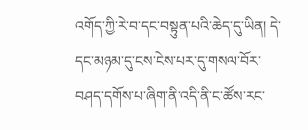འགོད་ཀྱི་རེ་བ་དང་བསྟུན་པའི་ཆེད་དུ་ཡིན། དེ་དང་མཉམ་དུ་ངས་ངེས་པར་དུ་གསལ་བོར་བཤད་དགོས་པ་ཞིག་ནི་འདི་ནི་ང་ཚོས་རང་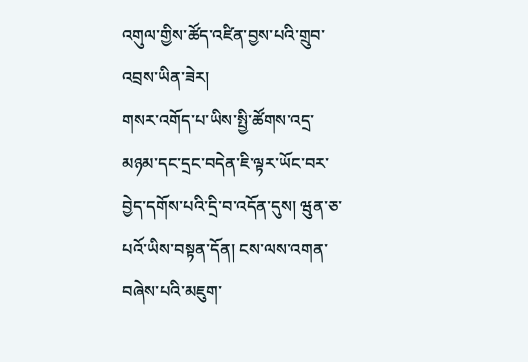འགུལ་གྱིས་ཚོད་འཛིན་བྱས་པའི་གྲུབ་འབྲས་ཡིན་ཟེར།
གསར་འགོད་པ་ཡིས་སྤྱི་ཚོགས་འདྲ་མཉམ་དང་དྲང་བདེན་ཇི་ལྟར་ཡོང་བར་བྱེད་དགོས་པའི་དྲི་བ་འདོན་དུས། ཝུན་ཅ་པའོ་ཡིས་བསྟན་དོན། ངས་ལས་འགན་བཞེས་པའི་མཇུག་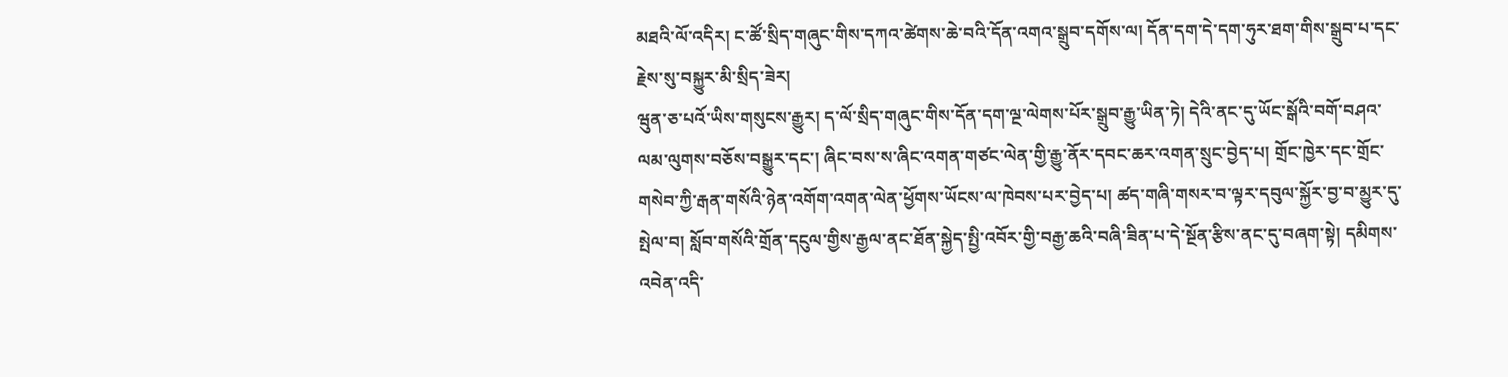མཐའི་ལོ་འདིར། ང་ཚོ་སྲིད་གཞུང་གིས་དཀའ་ཚེགས་ཆེ་བའི་དོན་འགའ་སྒྲུབ་དགོས་ལ། དོན་དག་དེ་དག་ཧུར་ཐག་གིས་སྒྲུབ་པ་དང་རྗེས་སུ་བསྐྱུར་མི་སྲིད་ཟེར།
ཝུན་ཅ་པའོ་ཡིས་གསུངས་རྒྱུར། ད་ལོ་སྲིད་གཞུང་གིས་དོན་དག་ལྔ་ལེགས་པོར་སྒྲུབ་རྒྱུ་ཡིན་ཏེ། དེའི་ནང་དུ་ཡོང་སྒོའི་བགོ་བཤའ་ལམ་ལུགས་བཅོས་བསྒྱུར་དང་། ཞིང་བས་ས་ཞིང་འགན་གཙང་ལེན་གྱི་རྒྱུ་ནོར་དབང་ཆར་འགན་སྲུང་བྱེད་པ། གྲོང་ཁྱེར་དང་གྲོང་གསེབ་ཀྱི་རྒན་གསོའི་ཉེན་འགོག་འགན་ལེན་ཕྱོགས་ཡོངས་ལ་ཁེབས་པར་བྱེད་པ། ཚད་གཞི་གསར་བ་ལྟར་དབུལ་སྐྱོར་བྱ་བ་མྱུར་དུ་སྤེལ་བ། སློབ་གསོའི་གྲོན་དངུལ་གྱིས་རྒྱལ་ནང་ཐོན་སྐྱེད་སྤྱི་འབོར་གྱི་བརྒྱ་ཆའི་བཞི་ཟིན་པ་དེ་སྔོན་རྩིས་ནང་དུ་བཞག་སྟེ། དམིགས་འབེན་འདི་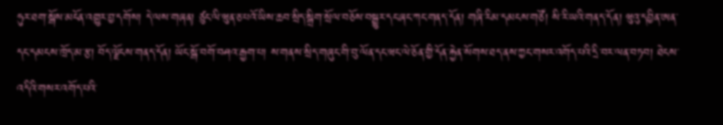ཧུར་ཐག་སྒོས་མངོན་འགྱུར་བྱ་དགོས། དེ་ལས་གཞན། ཙུང་ལི་ཝུན་ཅ་པའོ་ཡིས་ཆབ་སྲིད་སྒྲིག་སྲོལ་བཅོས་བསྒྱུར་དང་ཞང་ཀང་གནད་དོན། གཞི་རིམ་དམངས་གཙོ། སི་རི་ཡའི་གནད་དོན། ཝུའུ་དབྱིན་ཨན་དང་དམངས་ཁྲོད་མ་རྩ། བོད་ལྗོངས་གནད་དོན། ཡོང་སྒོ་བགོ་བཤའ་རྒྱག་པ། ས་གནས་སྲིད་གཞུང་གི་བུ་ལོན་དང་ཝང་ལེ་ཅོན་གྱི་དོན་རྐྱེན་སོགས་ཐད་ནས་ཀྱང་གསར་འགོད་པའི་དྲི་བར་ལན་བཏབ། ཐེངས་འདིའི་གསར་འགོད་པའི་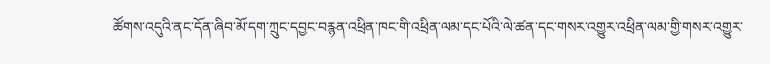ཚོགས་འདུའི་ནང་དོན་ཞིབ་མོ་དག་ཀྲུང་དབྱང་བརྙན་འཕྲིན་ཁང་གི་འཕྲིན་ལམ་དང་པོའི་ལེ་ཚན་དང་གསར་འགྱུར་འཕྲིན་ལམ་གྱི་གསར་འགྱུར་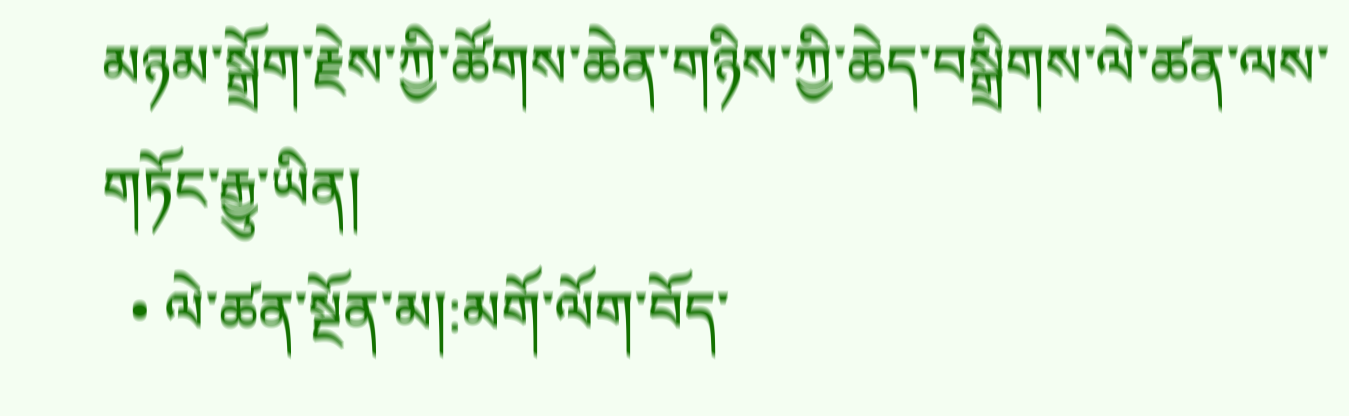མཉམ་སྒྲོག་རྗེས་ཀྱི་ཚོགས་ཆེན་གཉིས་ཀྱི་ཆེད་བསྒྲིགས་ལེ་ཚན་ལས་གཏོང་རྒྱུ་ཡིན།
  • ལེ་ཚན་སྔོན་མ།:མགོ་ལོག་བོད་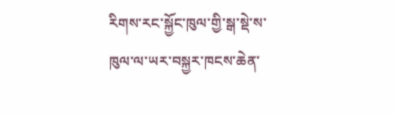རིགས་རང་སྐྱོང་ཁུལ་གྱི་སྒ་སྡེ་ས་ཁུལ་ལ་ཡར་བསྐྱར་ཁངས་ཆེན་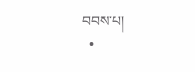བབས་པ།
  •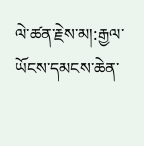ལེ་ཚན་རྗེས་མ།:རྒྱལ་ཡོངས་དམངས་ཆེན་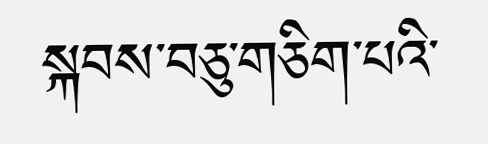སྐབས་བཅུ་གཅིག་པའི་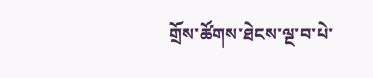གྲོས་ཚོགས་ཐེངས་ལྔ་བ་པེ་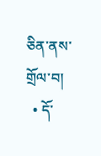ཅིན་ནས་གྲོལ་བ།
  • དོ་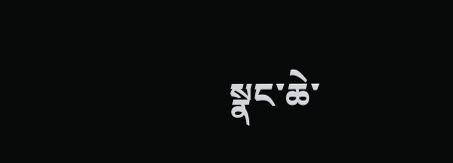སྣང་ཆེ་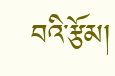བའི་རྩོམ།